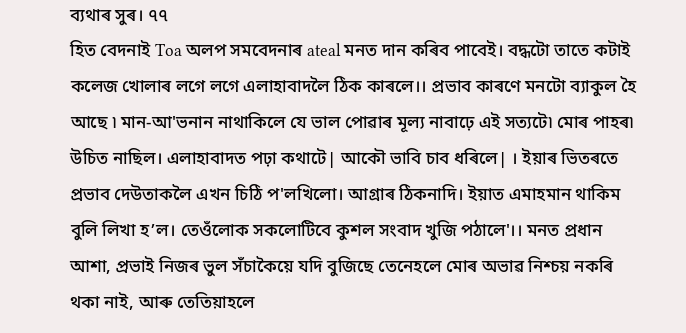ব্যথাৰ সুৰ। ৭৭
হিত বেদনাই Toa অলপ সমবেদনাৰ ateal মনত দান কৰিব পাবেই। বদ্ধটো তাতে কটাই কলেজ খোলাৰ লগে লগে এলাহাবাদলৈ ঠিক কাৰলে।। প্রভাব কাৰণে মনটো ব্যাকুল হৈ আছে ৷ মান-আ'ভনান নাথাকিলে যে ভাল পোৱাৰ মূল্য নাবাঢ়ে এই সত্যটে৷ মোৰ পাহৰ৷ উচিত নাছিল। এলাহাবাদত পঢ়া কথাটে| আকৌ ভাবি চাব ধৰিলে| । ইয়াৰ ভিতৰতে প্রভাব দেউতাকলৈ এখন চিঠি প'লখিলো। আগ্ৰাৰ ঠিকনাদি। ইয়াত এমাহমান থাকিম বুলি লিখা হ’ল। তেওঁলোক সকলোটিবে কুশল সংবাদ খুজি পঠালে'।। মনত প্রধান আশা, প্রভাই নিজৰ ভুল সঁচাকৈয়ে যদি বুজিছে তেনেহলে মোৰ অভাৱ নিশ্চয় নকৰি থকা নাই, আৰু তেতিয়াহলে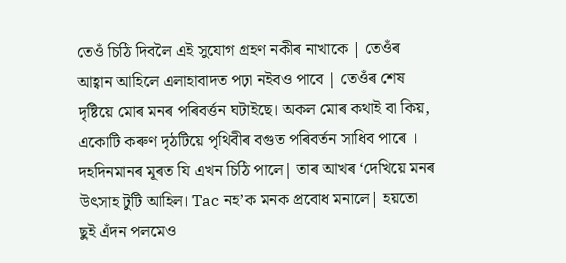তেওঁ চিঠি দিবলৈ এই সুযোগ গ্রহণ নকীৰ নাখাকে | তেওঁৰ আহ্বান আহিলে এলাহাবাদত পঢ়া নইবও পাবে | তেওঁৰ শেষ দৃষ্টিয়ে মোৰ মনৰ পৰিবৰ্ত্তন ঘটাইছে। অকল মোৰ কথাই বা কিয়, একোটি কৰুণ দৃঠটিয়ে পৃথিবীৰ বগুত পৰিবৰ্তন সাধিব পাৰে ।
দহদিনমানৰ মূৰত যি এখন চিঠি পালে| তাৰ আখৰ ‘দেখিয়ে মনৰ উৎসাহ টুটি আহিল। Tac নহ’ক মনক প্রবোধ মনালে| হয়তো ছুই এঁদন পলমেও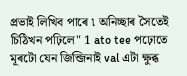প্রভাই লিখিব পাৰে ৷ অনিচ্ছাৰ সৈতেই চিঠিখন পঢ়িলে" 1 ato tee পঢ়োতে মূৰটো যেন জিন্জিনাই val এটা ক্ষুব্ধ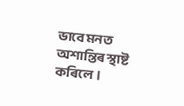ভাবে মনত অশান্তিৰ স্থাষ্ট কৰিলে।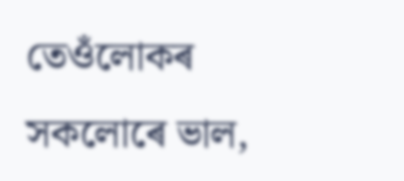তেওঁলোকৰ সকলোৰে ভাল,